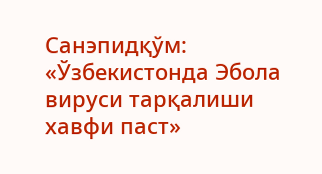Санэпидқўм: «Ўзбекистонда Эбола вируси тарқалиши хавфи паст»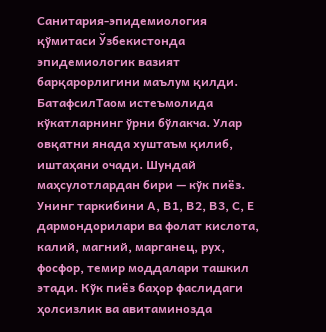Санитария-эпидемиология қўмитаси Ўзбекистонда эпидемиологик вазият барқарорлигини маълум қилди.
БатафсилТаом истеъмолида кўкатларнинг ўрни бўлакча. Улар овқатни янада хуштаъм қилиб, иштаҳани очади. Шундай маҳсулотлардан бири — кўк пиёз.
Унинг таркибини А, В1, В2, В3, С, Е дармондорилари ва фолат кислота, калий, магний, марганец, рух, фосфор, темир моддалари ташкил этади. Кўк пиёз баҳор фаслидаги ҳолсизлик ва авитаминозда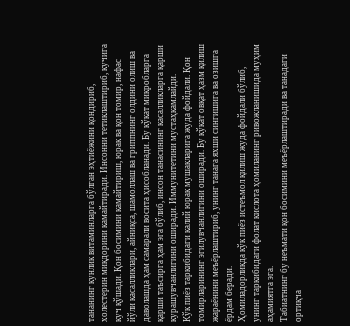тананинг кунлик витаминларга бўлган эҳтиёжини қондириб, холестерин миқдорини камайтиради. Инсонни тетиклаштириб, кучига куч қўшади. Қон босимини камайтириш, юрак ва қон томир, нафас йўли касалликлари, айниқса, шамоллаш ва гриппнинг олдини олиш ва даволашда ҳам самарали восита ҳисобланади. Бу кўкат микробларга қарши таъсирга ҳам эга бўлиб, инсон танасининг касалликларга қарши курашувчанлигини оширади. Иммунитетини мустаҳкамлайди.
Кўк пиёз таркибидаги калий юрак мушакларига жуда фойдали. Қон томирларининг эгилувчанлигини оширади. Бу кўкат овқат ҳазм қилиш жараёнини меъёрлаштириб, унинг танага яхши сингишига ва озишга ёрдам беради.
Ҳомиладорликда кўк пиёз истеъмол қилиш жуда фойдали бўлиб, унинг таркибидаги фолат кислота ҳомиланинг ривожланишида муҳим аҳамиятга эга.
Табиатнинг бу неъмати қон босимини меъёрлаштиради ва танадаги ортиқча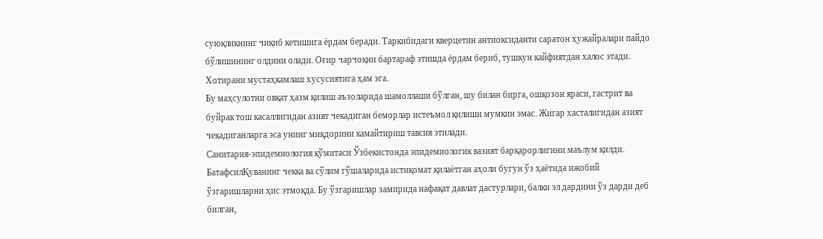суюқликнинг чиқиб кетишига ёрдам беради. Таркибидаги кверцетин антиоксиданти саратон ҳужайралари пайдо бўлишининг олдини олади. Оғир чарчоқни бартараф этишда ёрдам бериб, тушкун кайфиятдан халос этади. Хотирани мустаҳкамлаш хусусиятига ҳам эга.
Бу маҳсулотни овқат ҳазм қилиш аъзоларида шамоллаши бўлган, шу билан бирга, ошқозон яраси, гастрит ва буйрак тош касаллигидан азият чекадиган беморлар истеъмол қилиши мумкин эмас. Жигар хасталигидан азият чекадиганларга эса унинг миқдорини камайтириш тавсия этилади.
Санитария-эпидемиология қўмитаси Ўзбекистонда эпидемиологик вазият барқарорлигини маълум қилди.
БатафсилҚуванинг чекка ва сўлим гўшаларида истиқомат қилаётган аҳоли бугун ўз ҳаётида ижобий ўзгаришларни ҳис этмоқда. Бу ўзгаришлар замирида нафақат давлат дастурлари, балки эл дардини ўз дарди деб билган,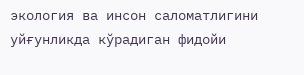экология ва инсон саломатлигини уйғунликда кўрадиган фидойи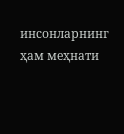инсонларнинг ҳам меҳнати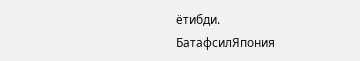ётибди.
БатафсилЯпония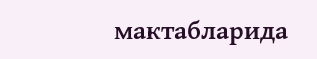мактабларида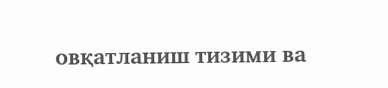овқатланиш тизими ва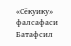«Сёкуику» фалсафаси
Батафсил